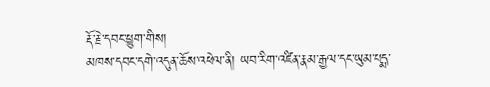རྡོ་རྗེ་དབང་ཕྱུག་གིས།
མཁས་དབང་དགེ་འདུན་ཆོས་འཕེལ་ནི། ཡབ་རིག་འཛིན་རྣམ་རྒྱལ་དང་ཡུམ་པདྨ་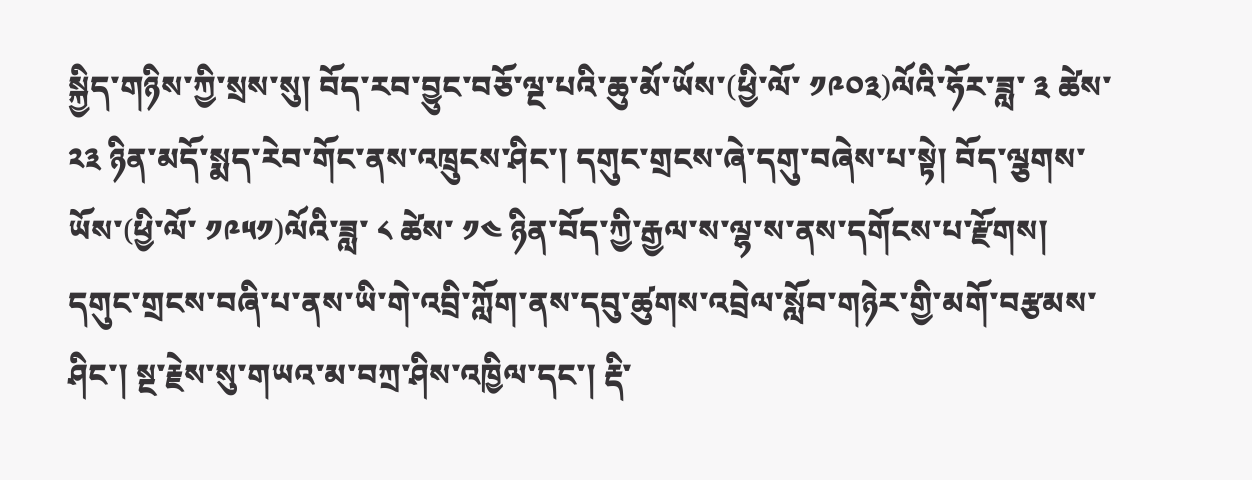སྐྱིད་གཉིས་ཀྱི་སྲས་སུ། བོད་རབ་བྱུང་བཅོ་ལྔ་པའི་ཆུ་མོ་ཡོས་(ཕྱི་ལོ་ ༡༩༠༣)ལོའི་ཧོར་ཟླ་ ༣ ཚེས་ ༢༣ ཉིན་མདོ་སྨད་རེབ་གོང་ནས་འཁྲུངས་ཤིང་། དགུང་གྲངས་ཞེ་དགུ་བཞེས་པ་སྟེ། བོད་ལྕགས་ཡོས་(ཕྱི་ལོ་ ༡༩༥༡)ལོའི་ཟླ་ ༨ ཚེས་ ༡༤ ཉིན་བོད་ཀྱི་རྒྱལ་ས་ལྷ་ས་ནས་དགོངས་པ་རྫོགས།
དགུང་གྲངས་བཞི་པ་ནས་ཡི་གེ་འབྲི་ཀློག་ནས་དབུ་ཚུགས་འབྲེལ་སློབ་གཉེར་གྱི་མགོ་བརྩམས་ཤིང་། སྔ་རྗེས་སུ་གཡའ་མ་བཀྲ་ཤིས་འཁྱིལ་དང་། རྡི་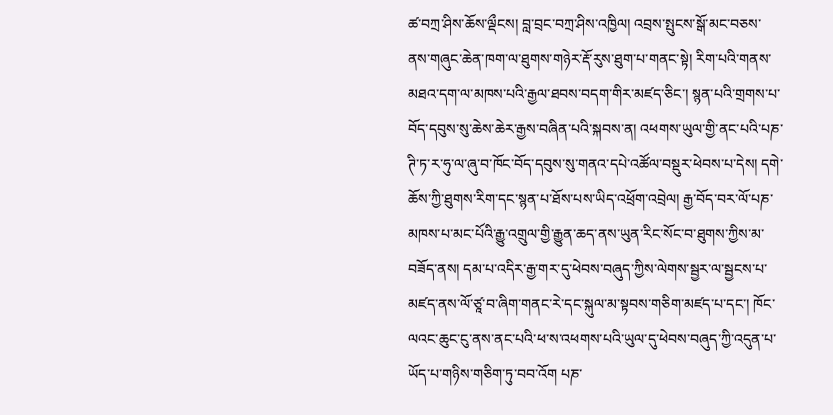ཚ་བཀྲ་ཤིས་ཆོས་ལྡྀངས། བླ་བྲང་བཀྲ་ཤིས་འཁྱིལ། འབྲས་སྤུངས་སྒོ་མང་བཅས་ནས་གཞུང་ཆེན་ཁག་ལ་ཐུགས་གཉེར་རྡོ་རུས་ཐུག་པ་གནང་སྟེ། རིག་པའི་གནས་མཐའ་དག་ལ་མཁས་པའི་རྒྱལ་ཐབས་བདག་གིར་མཛད་ཅིང་། སྙན་པའི་གྲགས་པ་བོད་དབུས་སུ་ཆེས་ཆེར་རྒྱས་བཞིན་པའི་སྐབས་ན། འཕགས་ཡུལ་གྱི་ནང་པའི་པཎ་ཊི་ཏ་ར་ཧུ་ལ་ཞུ་བ་ཁོང་བོད་དབུས་སུ་གནའ་དཔེ་འཚོལ་བསྡུར་ཕེབས་པ་དེས། དགེ་ཆོས་ཀྱི་ཐུགས་རིག་དང་སྙན་པ་ཐོས་པས་ཡིད་འཕྲོག་འབྲེལ། རྒྱ་བོད་བར་ལོ་པཎ་མཁས་པ་མང་པོའི་རྒྱུ་འགྲུལ་གྱི་རྒྱུན་ཆད་ནས་ཡུན་རིང་སོང་བ་ཐུགས་ཀྱིས་མ་བཟོད་ནས། དམ་པ་འདིར་རྒྱ་གར་དུ་ཕེབས་བཞུད་ཀྱིས་ལེགས་སྦྱར་ལ་སྦྱངས་པ་མཛད་ནས་ལོ་ཙཱ་བ་ཞིག་གནང་རེ་དང་སྐུལ་མ་སྟབས་གཅིག་མཛད་པ་དང་། ཁོང་ལའང་ཆུང་ངུ་ནས་ནང་པའི་ཕ་ས་འཕགས་པའི་ཡུལ་དུ་ཕེབས་བཞུད་ཀྱི་འདུན་པ་ཡོད་པ་གཉིས་གཅིག་ཏུ་བབ་འོག པཎ་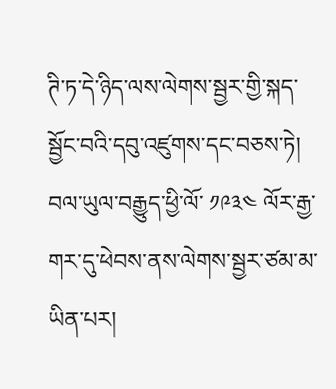ཊི་ཏ་དེ་ཉིད་ལས་ལེགས་སྦྱར་གྱི་སྐད་སྦྱོང་བའི་དབུ་འཛུགས་དང་བཅས་ཏེ། བལ་ཡུལ་བརྒྱུད་ཕྱི་ལོ་ ༡༩༣༤ ལོར་རྒྱ་གར་དུ་ཕེབས་ནས་ལེགས་སྦྱར་ཙམ་མ་ཡིན་པར།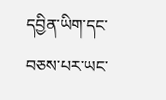དབྱིན་ཡིག་དང་བཅས་པར་ཡང་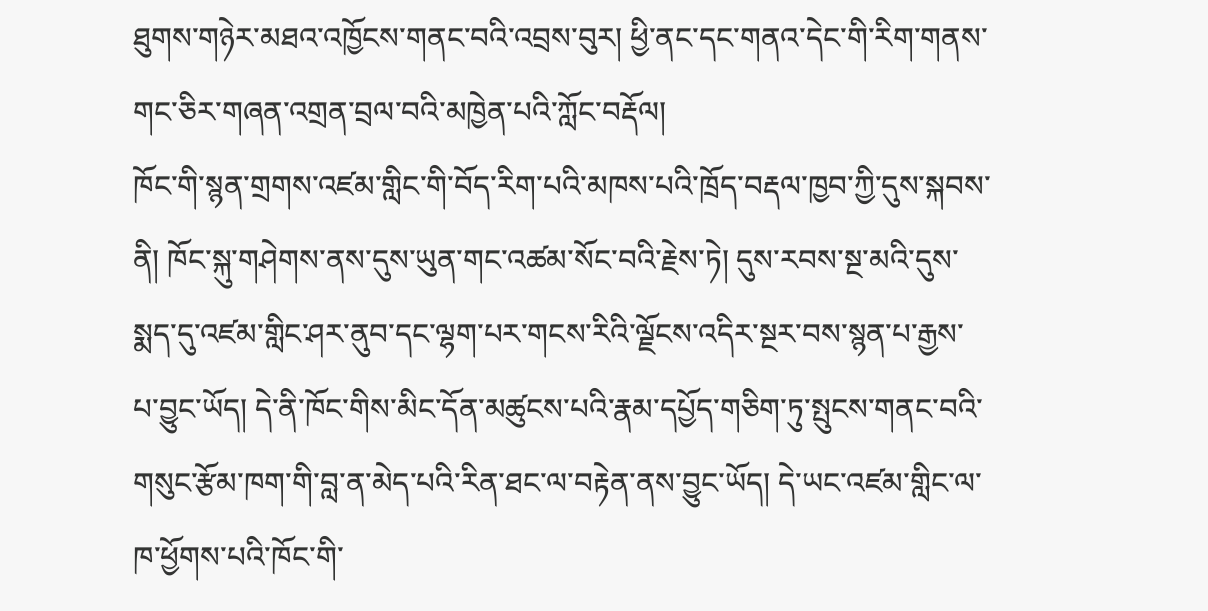ཐུགས་གཉེར་མཐའ་འཁྱོངས་གནང་བའི་འབྲས་བུར། ཕྱི་ནང་དང་གནའ་དེང་གི་རིག་གནས་གང་ཅིར་གཞན་འགྲན་བྲལ་བའི་མཁྱེན་པའི་ཀློང་བརྡོལ།
ཁོང་གི་སྙན་གྲགས་འཛམ་གླིང་གི་བོད་རིག་པའི་མཁས་པའི་ཁྲོད་བརྡལ་ཁྱབ་ཀྱི་དུས་སྐབས་ནི། ཁོང་སྐུ་གཤེགས་ནས་དུས་ཡུན་གང་འཚམ་སོང་བའི་རྗེས་ཏེ། དུས་རབས་སྔ་མའི་དུས་སྨད་དུ་འཛམ་གླིང་ཤར་ནུབ་དང་ལྷག་པར་གངས་རིའི་ལྗོངས་འདིར་སྔར་བས་སྙན་པ་རྒྱས་པ་བྱུང་ཡོད། དེ་ནི་ཁོང་གིས་མིང་དོན་མཚུངས་པའི་རྣམ་དཔྱོད་གཅིག་ཏུ་སྤུངས་གནང་བའི་གསུང་རྩོམ་ཁག་གི་བླ་ན་མེད་པའི་རིན་ཐང་ལ་བརྟེན་ནས་བྱུང་ཡོད། དེ་ཡང་འཛམ་གླིང་ལ་ཁ་ཕྱོགས་པའི་ཁོང་གི་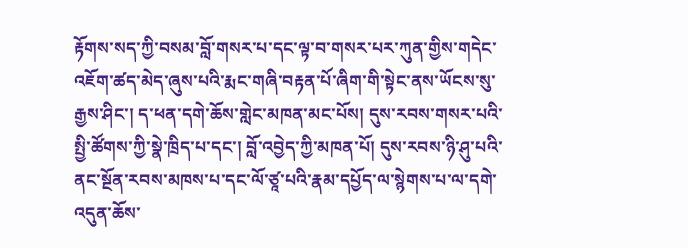རྟོགས་སད་ཀྱི་བསམ་བློ་གསར་པ་དང་ལྟ་བ་གསར་པར་ཀུན་གྱིས་གདེང་འཇོག་ཚད་མེད་ཞུས་པའི་རྨང་གཞི་བརྟན་པོ་ཞིག་གི་སྟེང་ནས་ཡོངས་སུ་རྒྱས་ཤིང་། ད་ཕན་དགེ་ཆོས་གླེང་མཁན་མང་པོས། དུས་རབས་གསར་པའི་སྤྱི་ཚོགས་ཀྱི་སྣེ་ཁྲིད་པ་དང་། བློ་འབྱེད་ཀྱི་མཁན་པོ། དུས་རབས་ཉི་ཤུ་པའི་ནང་སྔོན་རབས་མཁས་པ་དང་ལོ་ཙཱ་པའི་རྣམ་དཔྱོད་ལ་སྙེགས་པ་ལ་དགེ་འདུན་ཆོས་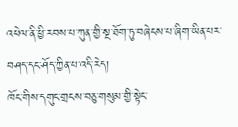འཕེལ་ནི་ཕྱི་རབས་པ་ཀུན་གྱི་སྔ་ཐོག་ཏུ་བཞེངས་པ་ཞིག་ཡིན་པར་བཤད་དང་ཤོད་ཀྱིན་པ་འདི་རེད།
ཁོང་གིས་དགུང་གྲངས་བཅུ་གསུམ་གྱི་སྟེང་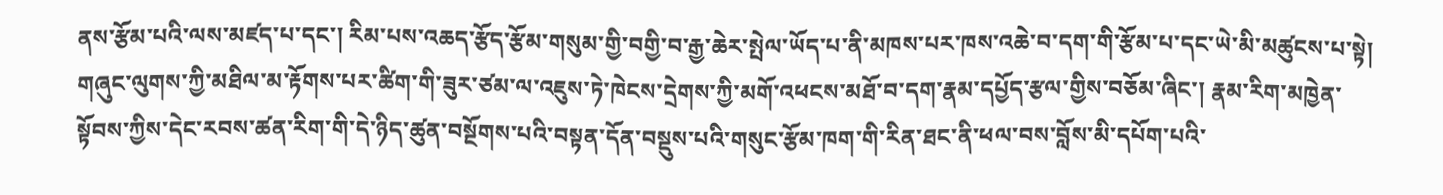ནས་རྩོམ་པའི་ལས་མཛད་པ་དང་། རིམ་པས་འཆད་རྩོད་རྩོམ་གསུམ་གྱི་བགྱི་བ་རྒྱ་ཆེར་སྤེལ་ཡོད་པ་ནི་མཁས་པར་ཁས་འཆེ་བ་དག་གི་རྩོམ་པ་དང་ཡེ་མི་མཚུངས་པ་སྟེ། གཞུང་ལུགས་ཀྱི་མཐིལ་མ་རྟོགས་པར་ཚིག་གི་ཟུར་ཙམ་ལ་འཇུས་ཏེ་ཁེངས་དྲེགས་ཀྱི་མགོ་འཕངས་མཐོ་བ་དག་རྣམ་དཔྱོད་རྩལ་གྱིས་བཅོམ་ཞིང་། རྣམ་རིག་མཁྱེན་སྟོབས་ཀྱིས་དེང་རབས་ཚན་རིག་གི་དེ་ཉིད་ཚུན་བསྔོགས་པའི་བསྟན་དོན་བསྡུས་པའི་གསུང་རྩོམ་ཁག་གི་རིན་ཐང་ནི་ཕལ་བས་བློས་མི་དཔོག་པའི་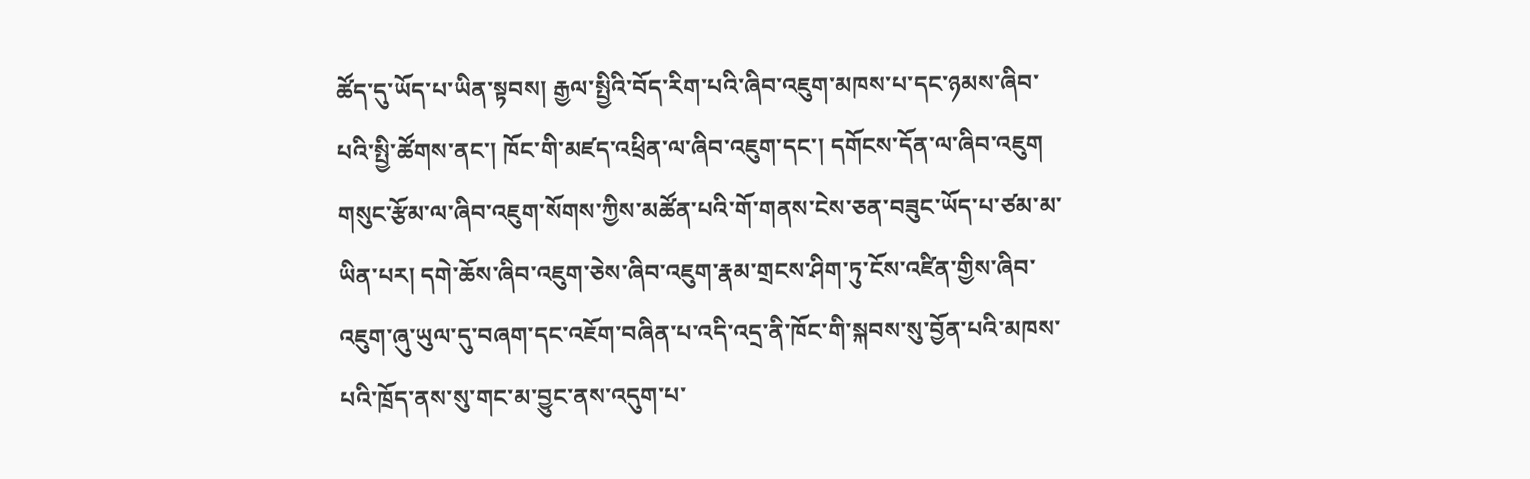ཚོད་དུ་ཡོད་པ་ཡིན་སྟབས། རྒྱལ་སྤྱིའི་བོད་རིག་པའི་ཞིབ་འཇུག་མཁས་པ་དང་ཉམས་ཞིབ་པའི་སྤྱི་ཚོགས་ནང་། ཁོང་གི་མཛད་འཕྲིན་ལ་ཞིབ་འཇུག་དང་། དགོངས་དོན་ལ་ཞིབ་འཇུག གསུང་རྩོམ་ལ་ཞིབ་འཇུག་སོགས་ཀྱིས་མཚོན་པའི་གོ་གནས་ངེས་ཅན་བཟུང་ཡོད་པ་ཙམ་མ་ཡིན་པར། དགེ་ཆོས་ཞིབ་འཇུག་ཅེས་ཞིབ་འཇུག་རྣམ་གྲངས་ཤིག་ཏུ་ངོས་འཛིན་གྱིས་ཞིབ་འཇུག་ཞུ་ཡུལ་དུ་བཞག་དང་འཇོག་བཞིན་པ་འདི་འདྲ་ནི་ཁོང་གི་སྐབས་སུ་བྱོན་པའི་མཁས་པའི་ཁྲོད་ནས་སུ་གང་མ་བྱུང་ནས་འདུག་པ་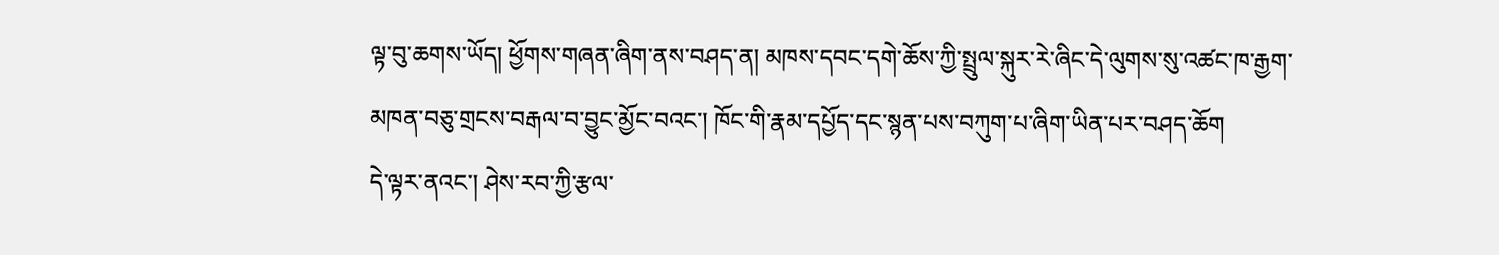ལྟ་བུ་ཆགས་ཡོད། ཕྱོགས་གཞན་ཞིག་ནས་བཤད་ན། མཁས་དབང་དགེ་ཆོས་ཀྱི་སྤྲུལ་སྐུར་རེ་ཞིང་དེ་ལུགས་སུ་འཚང་ཁ་རྒྱག་མཁན་བཅུ་གྲངས་བརྒལ་བ་བྱུང་མྱོང་བའང་། ཁོང་གི་རྣམ་དཔྱོད་དང་སྙན་པས་བཀུག་པ་ཞིག་ཡིན་པར་བཤད་ཆོག
དེ་ལྟར་ནའང་། ཤེས་རབ་ཀྱི་རྩལ་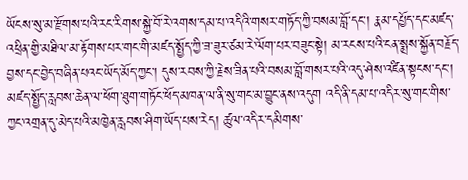ཡོངས་སུ་མ་རྫོགས་པའི་རང་རིགས་སྐྱེ་བོ་རེ་འགས་དམ་པ་འདིའི་གསར་གཏོད་ཀྱི་བསམ་བློ་དང་། རྣམ་དཔྱོད་དང་མཛད་འཕྲིན་གྱི་མཐིལ་མ་རྟོགས་པར་གང་གི་མཛད་སྤྱོད་ཀྱི་ཟ་ཟུར་ཙམ་རེ་ལོག་པར་བཟུང་སྟེ། མ་རངས་པའི་ངན་སྨྲས་སྐྱོན་བརྗོད་བྱས་དང་བྱེད་བཞིན་པའང་ཡོད་མོད་ཀྱང་། དུས་རབས་ཀྱི་རྗེས་ཟིན་པའི་བསམ་བློ་གསར་པའི་འདུ་ཤེས་འཛིན་སྟངས་དང་། མཛད་སྤྱོད་རླབས་ཆེན་ལ་ཕོག་ཐུག་གཏོང་ཕོད་མཁན་ལ་ནི་སུ་གང་མ་བྱུང་ནས་འདུག འདི་ནི་དམ་པ་འདིར་སུ་གང་གིས་ཀྱང་འགྲན་དུ་མེད་པའི་མཁྱེན་རླབས་ཤིག་ཡོད་པས་རེད། ཚུལ་འདིར་དམིགས་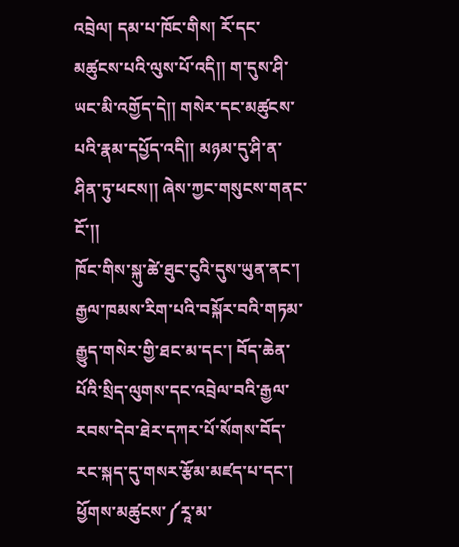འབྲེལ། དམ་པ་ཁོང་གིས། རོ་དང་མཚུངས་པའི་ལུས་པོ་འདི།། ག་དུས་ཤི་ཡང་མི་འགྱོད་དེ།། གསེར་དང་མཚུངས་པའི་རྣམ་དཔྱོད་འདི།། མཉམ་དུ་ཤི་ན་ཤིན་ཏུ་ཕངས།། ཞེས་ཀྱང་གསུངས་གནང་ངོ་།།
ཁོང་གིས་སྐུ་ཚེ་ཐུང་ངུའི་དུས་ཡུན་ནང་། རྒྱལ་ཁམས་རིག་པའི་བསྐོར་བའི་གཏམ་རྒྱུད་གསེར་གྱི་ཐང་མ་དང་། བོད་ཆེན་པོའི་སྲིད་ལུགས་དང་འབྲེལ་བའི་རྒྱལ་རབས་དེབ་ཐེར་དཀར་པོ་སོགས་བོད་རང་སྐད་དུ་གསར་རྩོམ་མཛད་པ་དང་། ཕྱོགས་མཚུངས་༼རཱ་མ་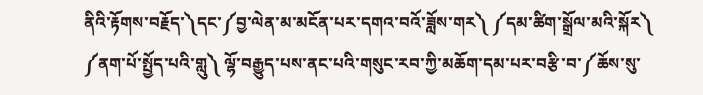ནིའི་རྟོགས་བརྗོད་༽དང་༼བྱ་ལེན་མ་མངོན་པར་དགའ་བའོ་ཟློས་གར༽ ༼དམ་ཚིག་སྒྲོལ་མའི་སྐོར༽ ༼ནག་པོ་སྤྱོད་པའི་གླུ༽ ལྷོ་བརྒྱུད་པས་ནང་པའི་གསུང་རབ་ཀྱི་མཆོག་དམ་པར་བརྩི་བ་༼ཆོས་སུ་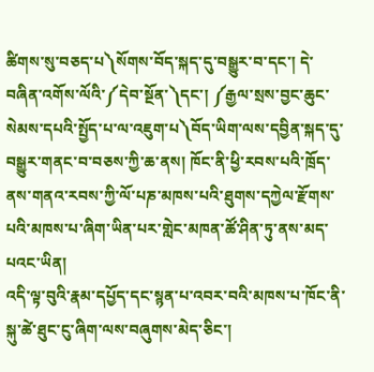ཚིགས་སུ་བཅད་པ༽སོགས་བོད་སྐད་དུ་བསྒྱུར་བ་དང་། དེ་བཞིན་འགོས་ལོའི་༼དེབ་སྔོན་༽དང་། ༼རྒྱལ་སྲས་བྱང་ཆུང་སེམས་དཔའི་སྤྱོད་པ་ལ་འཇུག་པ༽བོད་ཡིག་ལས་དབྱིན་སྐད་དུ་བསྒྱུར་གནང་བ་བཅས་ཀྱི་ཆ་ནས། ཁོང་ནི་ཕྱི་རབས་པའི་ཁྲོད་ནས་གནའ་རབས་ཀྱི་ལོ་པཎ་མཁས་པའི་ཐུགས་དཀྱེལ་རྫོགས་པའི་མཁས་པ་ཞིག་ཡིན་པར་གླེང་མཁན་ཚོ་ཤིན་ཏུ་ནས་མད་པའང་ཡིན།
འདི་ལྟ་བུའི་རྣམ་དཔྱོད་དང་སྙན་པ་འབར་བའི་མཁས་པ་ཁོང་ནི་སྐུ་ཚེ་ཐུང་ངུ་ཞིག་ལས་བཞུགས་མེད་ཅིང་།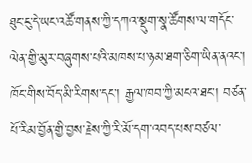ཐུང་ངུ་དེ་ཡང་འཚོ་གནས་ཀྱི་དཀའ་སྡུག་སྣ་ཚོགས་ལ་གདོང་ལེན་གྱི་མུར་བཞུགས་པའི་མཁས་པ་ཉམ་ཐག་ཅིག་ཡིན་ནའང་། ཁོང་གིས་བོད་མི་རིགས་དང་། རྒྱལ་ཁབ་ཀྱི་མངའ་ཐང་། བཙན་པོ་རིམ་བྱོན་གྱི་བྱས་རྗེས་ཀྱི་རི་མོ་དག་འབད་པས་བཙལ་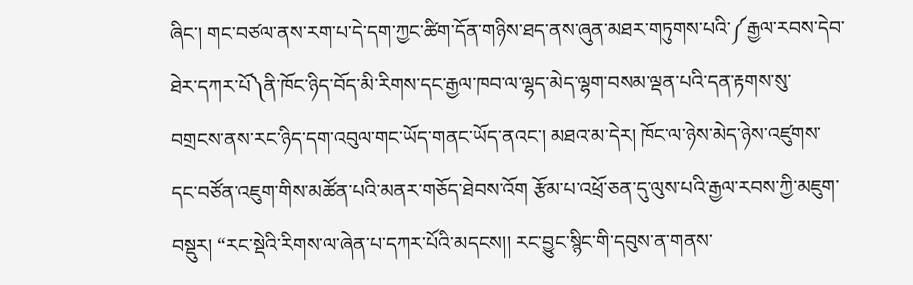ཞིང་། གང་བཙལ་ནས་རག་པ་དེ་དག་ཀྱང་ཚིག་དོན་གཉིས་ཐད་ནས་ཞུན་མཐར་གཏུགས་པའི་༼རྒྱལ་རབས་དེབ་ཐེར་དཀར་པོ༽ནི་ཁོང་ཉིད་བོད་མི་རིགས་དང་རྒྱལ་ཁབ་ལ་ལྷད་མེད་ལྷག་བསམ་ལྡན་པའི་དན་རྟགས་སུ་བགྲངས་ནས་རང་ཉིད་དག་འབུལ་གང་ཡོད་གནང་ཡོད་ནའང་། མཐའ་མ་དེར། ཁོང་ལ་ཉེས་མེད་ཉེས་འཛུགས་དང་བཙོན་འཇུག་གིས་མཚོན་པའི་མནར་གཅོད་ཐེབས་འོག རྩོམ་པ་འཕྲོ་ཅན་དུ་ལུས་པའི་རྒྱལ་རབས་ཀྱི་མཇུག་བསྡུར། “རང་སྡེའི་རིགས་ལ་ཞེན་པ་དཀར་པོའི་མདངས།། རང་བྱུང་སྙིང་གི་དབུས་ན་གནས་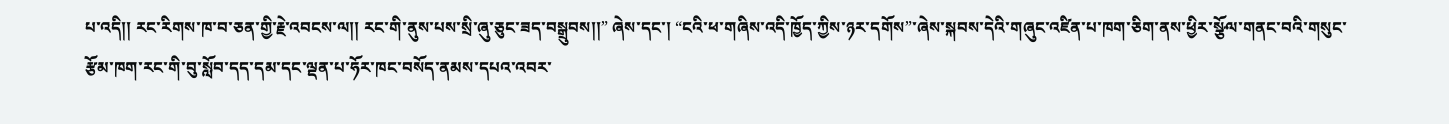པ་འདི།། རང་རིགས་ཁ་བ་ཅན་གྱི་རྗེ་འབངས་ལ།། རང་གི་ནུས་པས་སྲི་ཞུ་ཅུང་ཟད་བསྒྲུབས།།” ཞེས་དང་། “ངའི་ཕ་གཞིས་འདི་ཁྱོད་ཀྱིས་ཉར་དགོས”་ཞེས་སྐབས་དེའི་གཞུང་འཛིན་པ་ཁག་ཅིག་ནས་ཕྱིར་སྩོལ་གནང་བའི་གསུང་རྩོམ་ཁག་རང་གི་བུ་སློབ་དད་དམ་དང་ལྡན་པ་ཧོར་ཁང་བསོད་ནམས་དཔའ་འབར་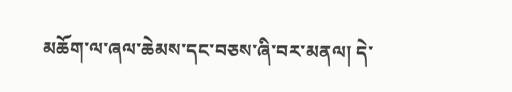མཆོག་ལ་ཞལ་ཆེམས་དང་བཅས་ཞི་བར་མནལ། དེ་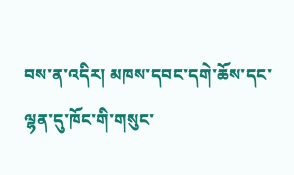བས་ན་འདིར། མཁས་དབང་དགེ་ཆོས་དང་ལྷན་དུ་ཁོང་གི་གསུང་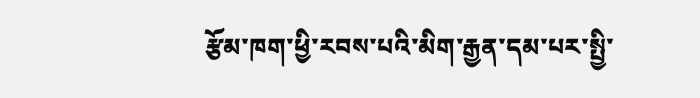རྩོམ་ཁག་ཕྱི་རབས་པའི་མིག་རྒྱན་དམ་པར་སྤྱི་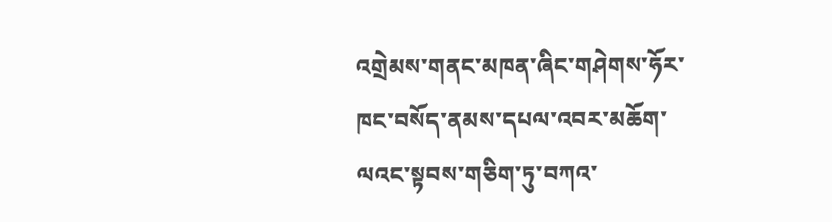འགྲེམས་གནང་མཁན་ཞིང་གཤེགས་ཧོར་ཁང་བསོད་ནམས་དཔལ་འབར་མཆོག་ལའང་སྟབས་གཅིག་ཏུ་བཀའ་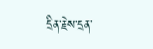དྲིན་རྗེས་དྲན་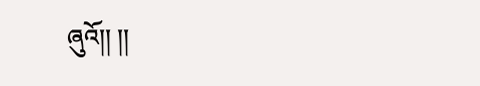ཞུའོ།། །།